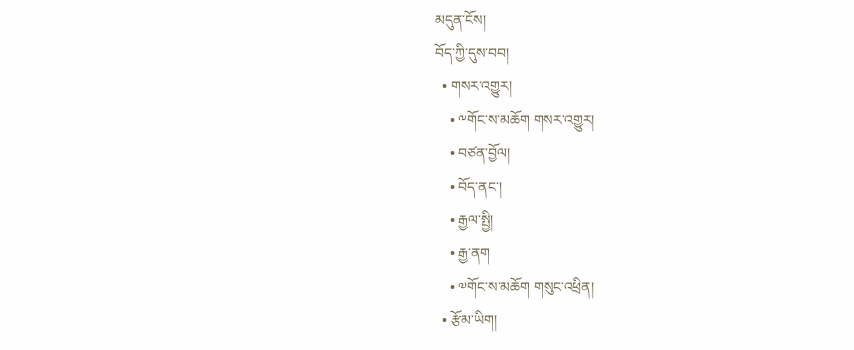མདུན་ངོས།
བོད་ཀྱི་དུས་བབ།
  • གསར་འགྱུར།
    • ༸གོང་ས་མཆོག གསར་འགྱུར།
    • བཙན་བྱོལ།
    • བོད་ནང་།
    • རྒྱལ་སྤྱི།
    • རྒྱ་ནག
    • ༧གོང་ས་མཆོག གསུང་འཕྲིན།
  • རྩོམ་ཡིག།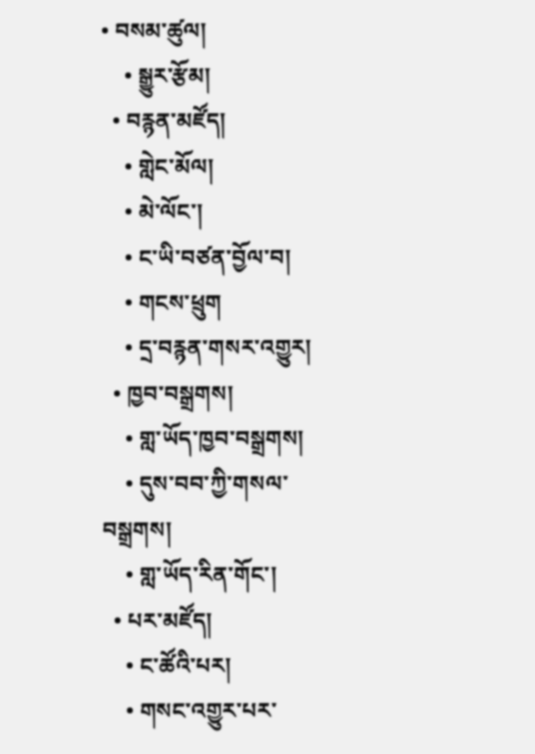• བསམ་ཚུལ།
    • སྒྱུར་རྩོམ།
  • བརྙན་མཛོད།
    • གླེང་མོལ།
    • མེ་ལོང་།
    • ང་ཡི་བཙན་བྱོལ་བ།
    • གངས་ཕྲུག
    • དྲ་བརྙན་གསར་འགྱུར།
  • ཁྱབ་བསྒྲགས།
    • གླ་ཡོད་ཁྱབ་བསྒྲགས།
    • དུས་བབ་ཀྱི་གསལ་བསྒྲགས།
    • གླ་ཡོད་རིན་གོང་།
  • པར་མཛོད།
    • ང་ཚོའི་པར།
    • གསང་འགྱུར་པར་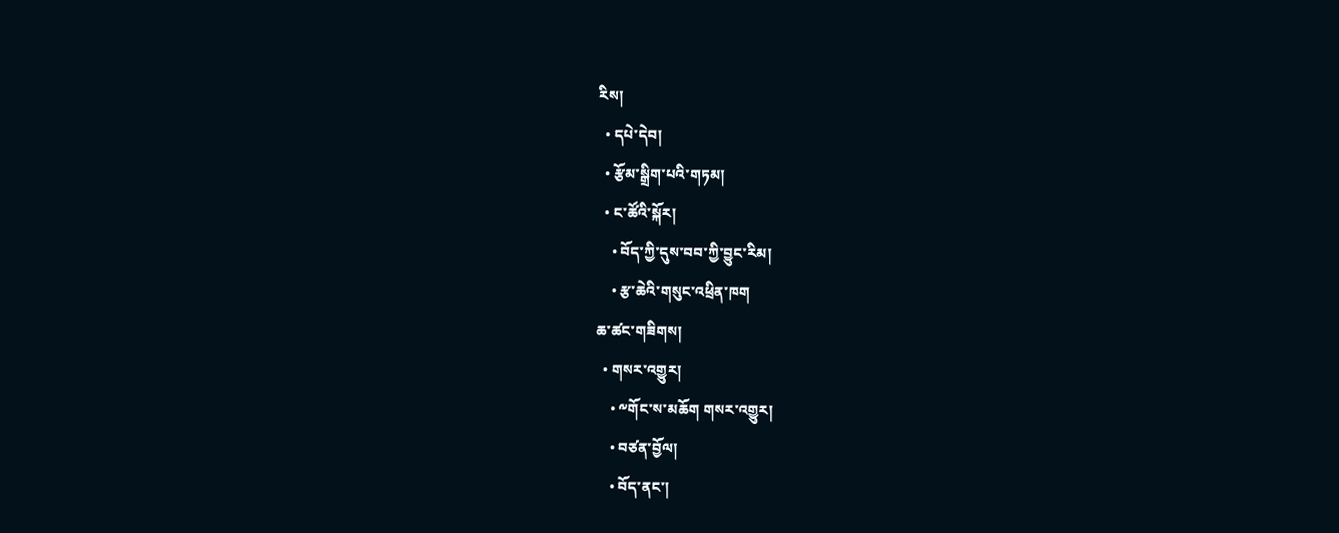རིས།
  • དཔེ་དེབ།
  • རྩོམ་སྒྲིག་པའི་གཏམ།
  • ང་ཚོའི་སྐོར།
    • བོད་ཀྱི་དུས་བབ་ཀྱི་བྱུང་རིམ།
    • རྩ་ཆེའི་གསུང་འཕྲིན་ཁག
ཆ་ཚང་གཟིགས།
  • གསར་འགྱུར།
    • ༸གོང་ས་མཆོག གསར་འགྱུར།
    • བཙན་བྱོལ།
    • བོད་ནང་།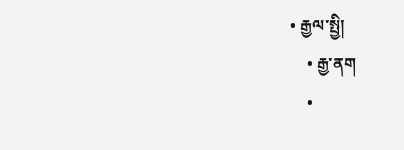• རྒྱལ་སྤྱི།
    • རྒྱ་ནག
    •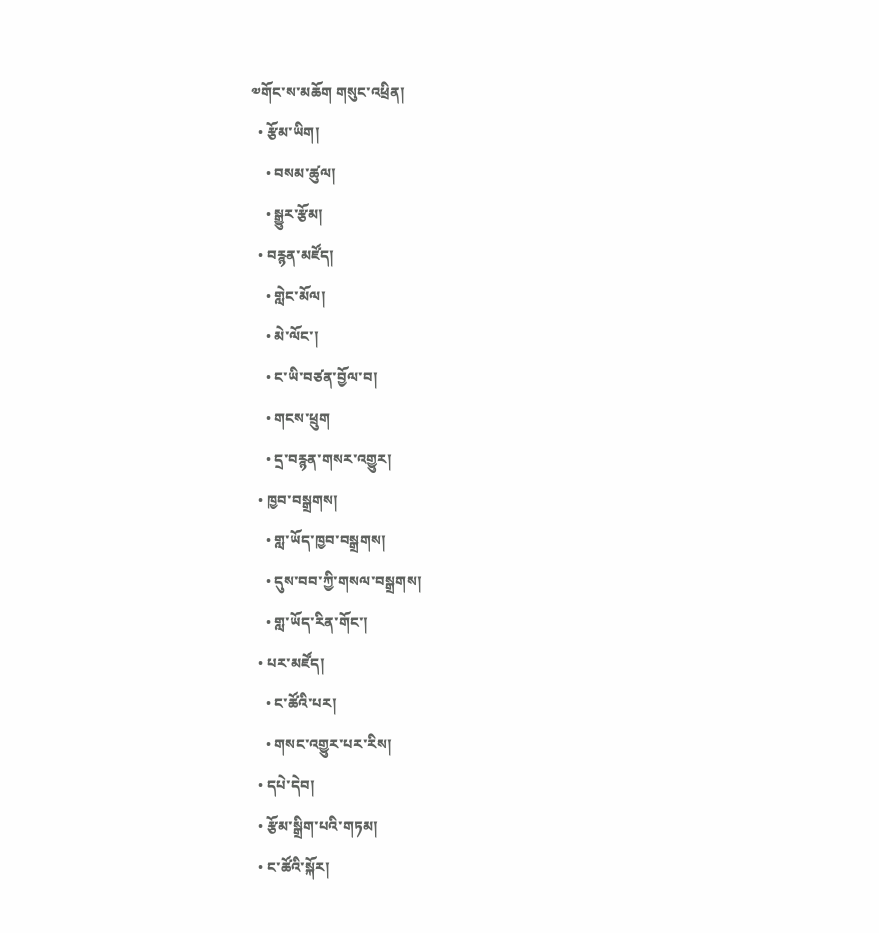༧གོང་ས་མཆོག གསུང་འཕྲིན།
  • རྩོམ་ཡིག།
    • བསམ་ཚུལ།
    • སྒྱུར་རྩོམ།
  • བརྙན་མཛོད།
    • གླེང་མོལ།
    • མེ་ལོང་།
    • ང་ཡི་བཙན་བྱོལ་བ།
    • གངས་ཕྲུག
    • དྲ་བརྙན་གསར་འགྱུར།
  • ཁྱབ་བསྒྲགས།
    • གླ་ཡོད་ཁྱབ་བསྒྲགས།
    • དུས་བབ་ཀྱི་གསལ་བསྒྲགས།
    • གླ་ཡོད་རིན་གོང་།
  • པར་མཛོད།
    • ང་ཚོའི་པར།
    • གསང་འགྱུར་པར་རིས།
  • དཔེ་དེབ།
  • རྩོམ་སྒྲིག་པའི་གཏམ།
  • ང་ཚོའི་སྐོར།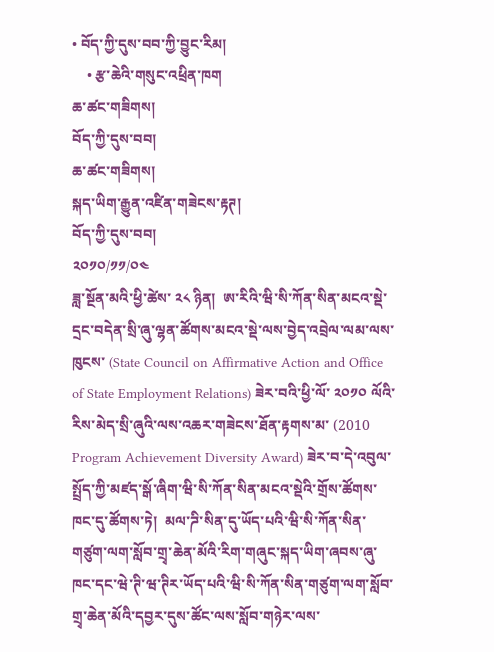• བོད་ཀྱི་དུས་བབ་ཀྱི་བྱུང་རིམ།
    • རྩ་ཆེའི་གསུང་འཕྲིན་ཁག
ཆ་ཚང་གཟིགས།
བོད་ཀྱི་དུས་བབ།
ཆ་ཚང་གཟིགས།
སྐད་ཡིག་རྒྱུན་འཛིན་གཟེངས་རྟཊ།
བོད་ཀྱི་དུས་བབ།
༢༠༡༠/༡༡/༠༤
ཟླ་སྔོན་མའི་ཕྱི་ཚེས་ ༢༨ ཉིན།  ཨ་རིའི་ཝི་སི་ཀོན་སིན་མངའ་སྡེ་དྲང་བདེན་སྲི་ཞུ་ལྷན་ཚོགས་མངའ་སྡེ་ལས་བྱེད་འབྲེལ་ལམ་ལས་ཁུངས་ (State Council on Affirmative Action and Office of State Employment Relations) ཟེར་བའི་ཕྱི་ལོ་ ༢༠༡༠ ལོའི་རིས་མེད་སྲི་ཞུའི་ལས་འཆར་གཟེངས་ཐོན་རྟགས་མ་ (2010 Program Achievement Diversity Award) ཟེར་བ་དེ་འབུལ་སྤྲོད་ཀྱི་མཛད་སྒོ་ཞིག་ཝི་སི་ཀོན་སིན་མངའ་སྡེའི་གྲོས་ཚོགས་ཁང་དུ་ཚོགས་ཏེ།  མལ་ཌི་སིན་དུ་ཡོད་པའི་ཝི་སི་ཀོན་སིན་གཙུག་ལག་སློབ་གྲྭ་ཆེན་མོའི་རིག་གཞུང་སྐད་ཡིག་ཞབས་ཞུ་ཁང་དང་ཝེ་ཊི་ཝ་ཊིར་ཡོད་པའི་ཝི་སི་ཀོན་སིན་གཙུག་ལག་སློབ་གྲྭ་ཆེན་མོའི་དབྱར་དུས་ཚོང་ལས་སློབ་གཉེར་ལས་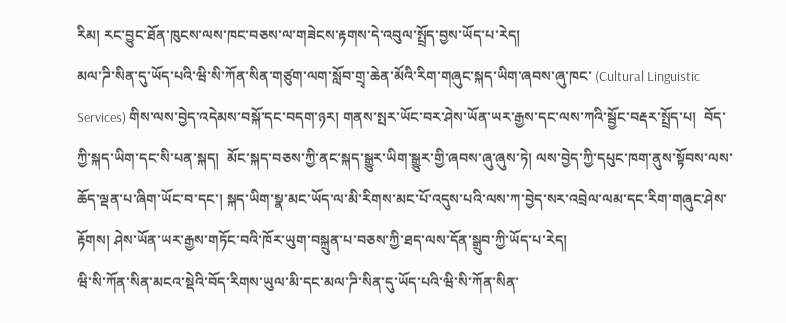རིམ། རང་བྱུང་ཐོན་ཁུངས་ལས་ཁང་བཅས་ལ་གཟེངས་རྟགས་དེ་འབུལ་སྤྲོད་བྱས་ཡོད་པ་རེད།
མལ་ཌི་སིན་དུ་ཡོད་པའི་ཝི་སི་ཀོན་སིན་གཙུག་ལག་སློབ་གྲྭ་ཆེན་མོའི་རིག་གཞུང་སྐད་ཡིག་ཞབས་ཞུ་ཁང་ (Cultural Linguistic Services) གིས་ལས་བྱེད་འདེམས་བསྐོ་དང་བདག་ཉར། གནས་སྤར་ཡོང་བར་ཤེས་ཡོན་ཡར་རྒྱས་དང་ལས་ཀའི་སྦྱོང་བརྡར་སྤྲོད་པ།  བོད་ཀྱི་སྐད་ཡིག་དང་སི་པན་སྐད།  མོང་སྐད་བཅས་ཀྱི་ནང་སྐད་སྒྱུར་ཡིག་སྒྱུར་གྱི་ཞབས་ཞུ་ཞུས་ཏེ། ལས་བྱེད་ཀྱི་དཔུང་ཁག་ནུས་སྟོབས་ལས་ཆོད་ལྡན་པ་ཞིག་ཡོང་བ་དང་། སྐད་ཡིག་སྣ་མང་ཡོད་ལ་མི་རིགས་མང་པོ་འདུས་པའི་ལས་ཀ་བྱེད་སར་འབྲེལ་ལམ་དང་རིག་གཞུང་ཤེས་རྟོགས། ཤེས་ཡོན་ཡར་རྒྱས་གཏོང་བའི་ཁོར་ཡུག་བསྐྲུན་པ་བཅས་ཀྱི་ཐད་ལས་དོན་སྒྲུབ་ཀྱི་ཡོད་པ་རེད།
ཝི་སི་ཀོན་སིན་མངའ་སྡེའི་བོད་རིགས་ཡུལ་མི་དང་མལ་ཌི་སིན་དུ་ཡོད་པའི་ཝི་སི་ཀོན་སིན་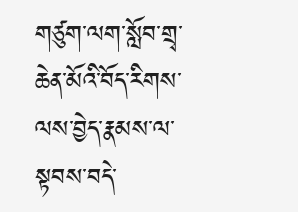གཙུག་ལག་སློབ་གྲྭ་ཆེན་མོའི་བོད་རིགས་ལས་བྱེད་རྣམས་ལ་སྟབས་བདེ་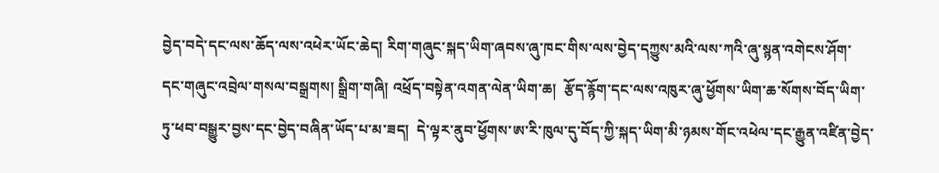བྱེད་བདེ་དང་ལས་ཆོད་ལས་འཕེར་ཡོང་ཆེད། རིག་གཞུང་སྐད་ཡིག་ཞབས་ཞུ་ཁང་གིས་ལས་བྱེད་དཀྱུས་མའི་ལས་ཀའི་ཞུ་སྙན་འགེངས་ཤོག་དང་གཞུང་འབྲེལ་གསལ་བསྒྲགས། སྒྲིག་གཞི། འཕྲོད་བསྟེན་འགན་ལེན་ཡིག་ཆ།  རྩོད་རྙོག་དང་ལས་འཁུར་ཞུ་ཕྱོགས་ཡིག་ཆ་སོགས་བོད་ཡིག་ཏུ་ཕབ་བསྒྱུར་བྱས་དང་བྱེད་བཞིན་ཡོད་པ་མ་ཟད།  དེ་ལྟར་ནུབ་ཕྱོགས་ཨ་རི་ཁུལ་དུ་བོད་ཀྱི་སྐད་ཡིག་མི་ཉམས་གོང་འཕེལ་དང་རྒྱུན་འཛིན་བྱེད་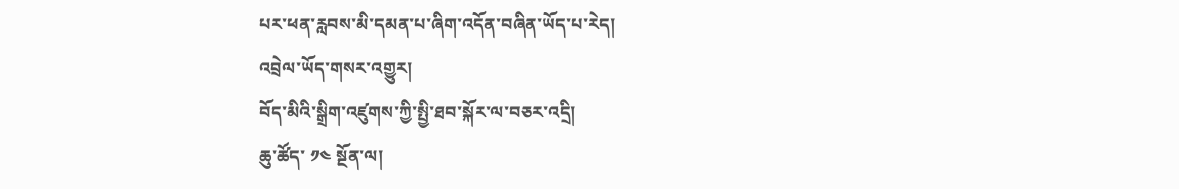པར་ཕན་རླབས་མི་དམན་པ་ཞིག་འདོན་བཞིན་ཡོད་པ་རེད།
འབྲེལ་ཡོད་གསར་འགྱུར།
བོད་མིའི་སྒྲིག་འཛུགས་ཀྱི་སྤྱི་ཐབ་སྐོར་ལ་བཅར་འདྲི།
ཆུ་ཚོད་ ༡༤ སྔོན་ལ།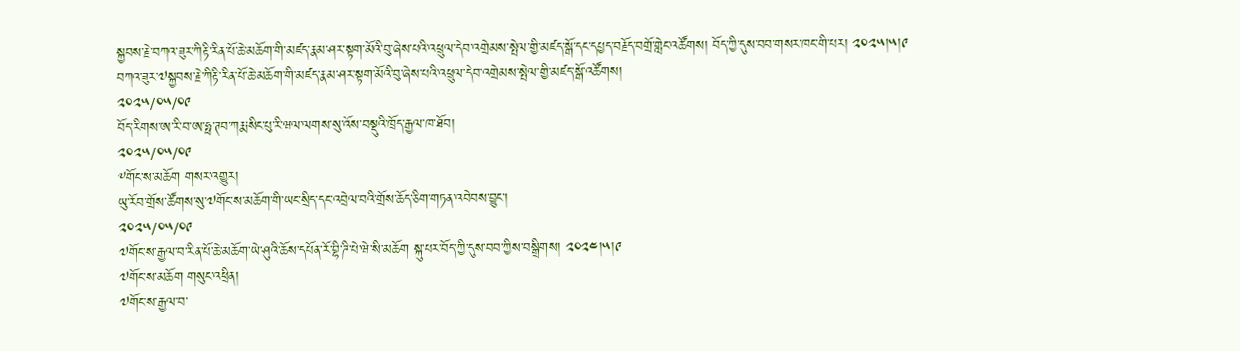སྐྱབས་རྗེ་བཀའ་ཟུར་ཀིརྟི་རིན་པོ་ཆེ་མཆོག་གི་མཛད་རྣམ་ཤར་སྟག་མོའི་བུ་ཞེས་པའི་འཕྲུལ་དེབ་འགྲེམས་སྤེལ་གྱི་མཛད་སྒོ་དང་དཔྱད་བརྗོད་བགྲོ་གླེང་འཚོགས། བོད་ཀྱི་དུས་བབ་གསར་ཁང་གི་པར། ༢༠༢༥།༥།༩
བཀའ་ཟུར་༧སྐྱབས་རྗེ་ཀིརྟི་རིན་པོ་ཆེ་མཆོག་གི་མཛད་རྣམ་ཤར་སྟག་མོའི་བུ་ཞེས་པའི་འཕྲུལ་དེབ་འགྲེམས་སྤེལ་གྱི་མཛད་སྒོ་འཚོགས།
༢༠༢༥/༠༥/༠༩
བོད་རིགས་ཨ་རི་བ་ཨ་ཧྥ་ཊབ་ཀརྨ་སིང་པུ་རི་ཝལ་ལགས་སུ་འོས་བསྡུའི་ཁྲོད་རྒྱལ་ཁ་ཐོབ།
༢༠༢༥/༠༥/༠༩
༸གོང་ས་མཆོག གསར་འགྱུར།
ཡུ་རོབ་གྲོས་ཚོགས་སུ་༧གོང་ས་མཆོག་གི་ཡང་སྲིད་དང་འབྲེལ་བའི་གྲོས་ཆོད་ཅིག་གཏན་འབེབས་བྱུང་།
༢༠༢༥/༠༥/༠༩
༧གོང་ས་རྒྱལ་བ་རིན་པོ་ཆེ་མཆོག་ཡེ་ཤུའི་ཆོས་དཔོན་རོ་བྷི་ཌི་པེ་ཝེ་སི་མཆོག སྐུ་པར་བོད་ཀྱི་དུས་བབ་ཀྱིས་བསྒྲིགས། ༢༠༢༤།༥།༩
༧གོང་ས་མཆོག གསུང་འཕྲིན།
༧གོང་ས་རྒྱལ་བ་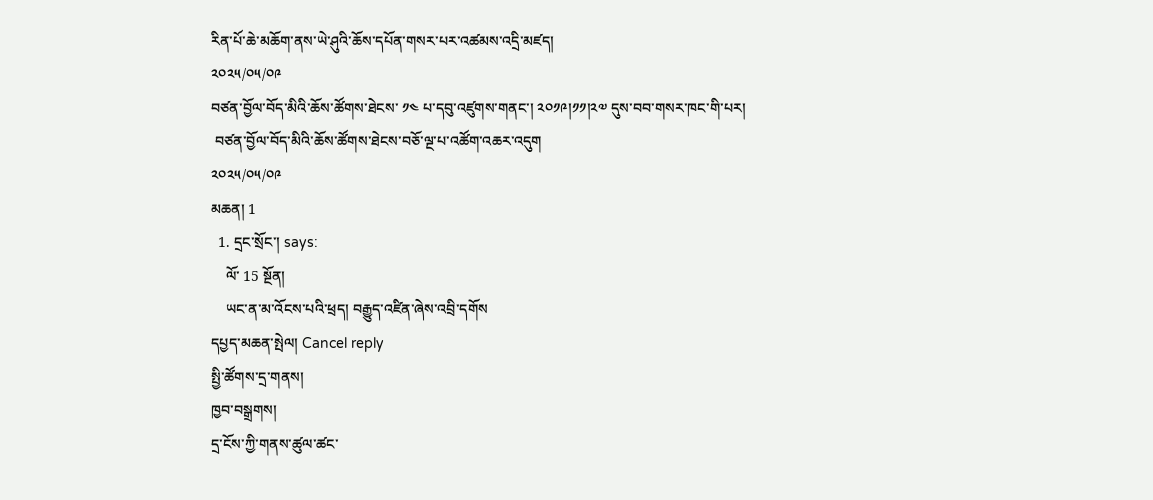རིན་པོ་ཆེ་མཆོག་ནས་ཡེ་ཤུའི་ཆོས་དཔོན་གསར་པར་འཚམས་འདྲི་མཛད།
༢༠༢༥/༠༥/༠༩
བཙན་བྱོལ་བོད་མིའི་ཆོས་ཚོགས་ཐེངས་ ༡༤ པ་དབུ་འཛུགས་གནང་། ༢༠༡༩།༡༡།༢༧ དུས་བབ་གསར་ཁང་གི་པར།
 བཙན་བྱོལ་བོད་མིའི་ཆོས་ཚོགས་ཐེངས་བཅོ་ལྔ་པ་འཚོག་འཆར་འདུག
༢༠༢༥/༠༥/༠༩
མཆན། 1
  1. དྲང་སྲོང་། says:
    ལོ་ 15 སྔོན།
    ཡང་ན་མ་འོངས་པའི་ཕྲད། བརྒྱུད་འཛིན་ཞེས་འབྲི་དགོས
དཔྱད་མཆན་སྤེལ། Cancel reply
སྤྱི་ཚོགས་དྲ་གནས།
ཁྱབ་བསྒྲགས།
དྲ་ངོས་ཀྱི་གནས་ཚུལ་ཚང་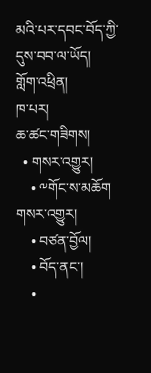མའི་པར་དབང་བོད་ཀྱི་དུས་བབ་ལ་ཡོད།
གློག་འཕྲིན།
ཁ་པར།
ཆ་ཚང་གཟིགས།
  • གསར་འགྱུར།
    • ༸གོང་ས་མཆོག གསར་འགྱུར།
    • བཙན་བྱོལ།
    • བོད་ནང་།
    •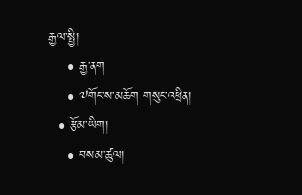རྒྱལ་སྤྱི།
    • རྒྱ་ནག
    • ༧གོང་ས་མཆོག གསུང་འཕྲིན།
  • རྩོམ་ཡིག།
    • བསམ་ཚུལ།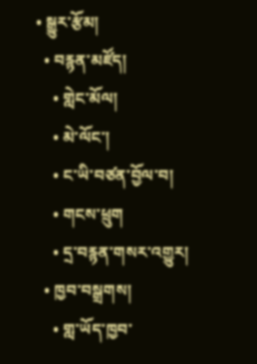• སྒྱུར་རྩོམ།
  • བརྙན་མཛོད།
    • གླེང་མོལ།
    • མེ་ལོང་།
    • ང་ཡི་བཙན་བྱོལ་བ།
    • གངས་ཕྲུག
    • དྲ་བརྙན་གསར་འགྱུར།
  • ཁྱབ་བསྒྲགས།
    • གླ་ཡོད་ཁྱབ་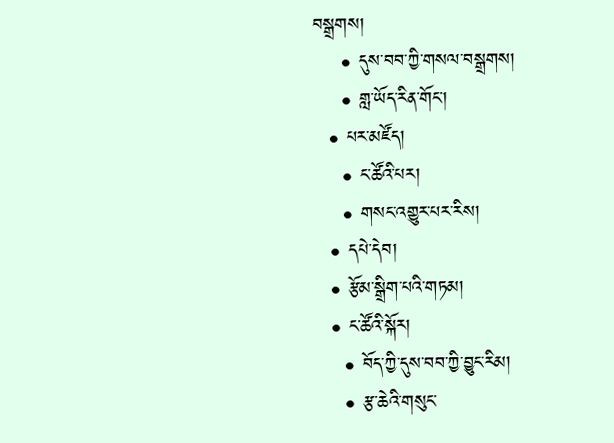བསྒྲགས།
    • དུས་བབ་ཀྱི་གསལ་བསྒྲགས།
    • གླ་ཡོད་རིན་གོང་།
  • པར་མཛོད།
    • ང་ཚོའི་པར།
    • གསང་འགྱུར་པར་རིས།
  • དཔེ་དེབ།
  • རྩོམ་སྒྲིག་པའི་གཏམ།
  • ང་ཚོའི་སྐོར།
    • བོད་ཀྱི་དུས་བབ་ཀྱི་བྱུང་རིམ།
    • རྩ་ཆེའི་གསུང་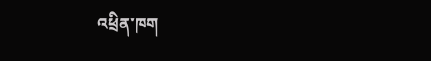འཕྲིན་ཁག